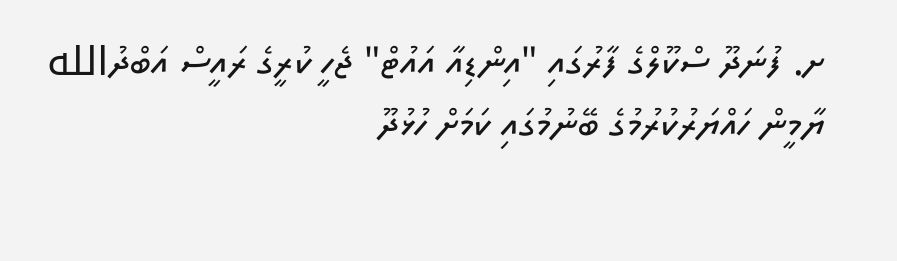ށ. ފުނަދޫ ސްކޫލްގެ ފާރުގައި "އިންޑިއާ އައުޓް" ޖެހީ ކުރީގެ ރައީސް އަބްދުالله ޔާމީން ހައްޔަރުކުރުމުގެ ބޭނުމުގައި ކަމަށް ހުޅުދޫ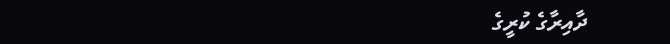ދާއިރާގެ ކުރީގެ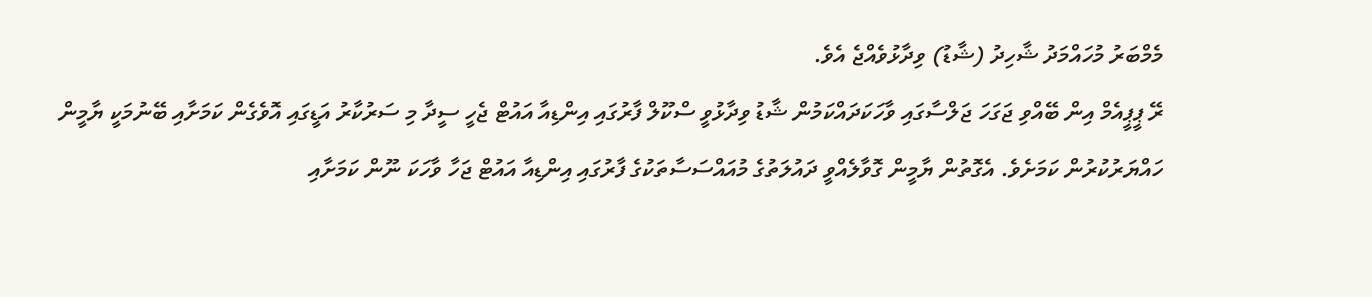މެމްބަރު މުހައްމަދު ޝާހިދު (ޝާޑު) ވިދާޅުވެއްޖެ އެވެ.
ރޭ ޕީޕީއެމް އިން ބޭއްވި ޖަގަހަ ޖަލްސާގައި ވާހަކަދައްކަމުން ޝާޑު ވިދާޅުވީ ސްކޫލް ފާރުގައި އިންޑިއާ އައުޓް ޖެހީ ސީދާ މި ސަރުކާރު އަޑީގައި އޮވެގެން ކަމަށާއި ބޭނުމަކީ ޔާމީން ހައްޔަރުކުރުން ކަމަށެވެ. އެގޮތުން ޔާމީން ގޮވާލެއްވީ ދައުލަތުގެ މުއައްސަސާތަކުގެ ފާރުގައި އިންޑިއާ އައުޓް ޖަހާ ވާހަކަ ނޫން ކަމަށާއި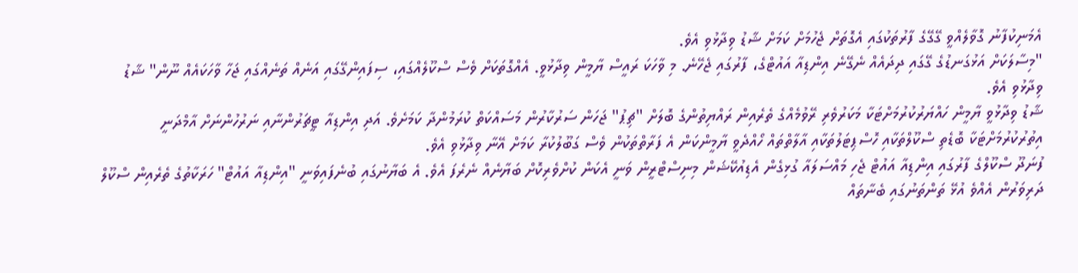އެމަނިކުފާނު ގޮވާލެއްވީ ގޭގޭގެ ފާރުތަކުގައި އެގޮތަށް ޖެހުމަށް ކަމަށް ޝާޑު ވިދާޅުވި އެވެ.
"މިސާލަކަށް އަޅުގަނޑުގެ ގޭގައި ދިދައެއް ނެގޭނެ އިންޑިއާ އައުޓްގެ، ފާރުގައި ޖެހޭނެ. މި ވާހަކަ ރައީސް ޔާމީން ވިދާޅުވީ. އެއްގޮތަކަށް ވެސް ސްކޫލެއްގައި، ސިފައިންގޭގައި އަނެއް ތަނެއްގައި ޖަހާ ވާހަކައެއް ނޫން" ޝާޑު ވިދާޅުވި އެވެ.
ޝާޑު ވިދާޅުވީ ޔާމީން ހައްޔަރުކުރުމަށްޓަކާ މަކަރުވެރި ރޭވުމެއްގެ ތެރެއިން ރައްޔިތުންގެ ބޮލަށް "ޗިޕު" ޖަހަން ސަރުކާރުން މަސައްކަތް ކުރަމުންދާ ކަމަށެވެ. އަދި އިންޑިއާ ޓީޗަރުންނާއި ނަރުހުންނަށް އާމްދަނީ އިތުރުކުރުމަށްޓަކާ ބޮޑެތި ސްކޫލްތަކާއި ހޮސްޕިޓަލުތަކާއި އާލާތްތައް ހޯއްދެވީ ޔާމީންކަން އެ ފަރާތްތަކުން ވެސް ގަބޫލުކުރާ ކަމަށް އޭނާ ވިދާޅުވި އެވެ.
ފުނަދޫ ސްކޫލްގެ ފާރުގައި އިންޑިއާ އައުޓް ޖެހި މައްސަލައާ ގުޅިގެން އެޑިއުކޭޝަން މިނިސްޓްރީން ވަނީ އެކަން ކުށްވެރިކޮށް ބަޔާނެއް ނެރެފަ އެވެ. އެ ބަޔާނުގައި ބުނެފައިވަނީ "އިންޑިއާ އައުޓް" ހަރަކާތުގެ ތެރެއިން ސްކޫލް ދަރިވަރުން އެއްވެ އުޅޭ ތަންތަނުގައި ބެނާތައް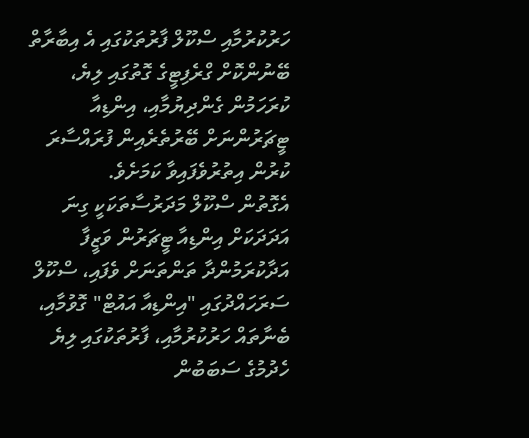ހަރުކުރުމާއި ސްކޫލް ފާރުތަކުގައި އެ އިބާރާތް ބޭނުންކޮށް ގްރެފިޓީގެ ގޮތުގައި ލިޔެ، ކުރަހަމުން ގެންދިޔުމާއި، އިންޑިއާ ޓީޗަރުންނަށް ބޭރުތެރެއިން ފުރައްސާރަ ކުރުން އިތުރުވެފައިވާ ކަމަށެވެ.
އެގޮތުން ސްކޫލް މަދަރުސާތަކަކީ ގިނަ އަދަދަކަށް އިންޑިއާ ޓީޗަރުން ވަޒީފާ އަދާކުރަމުންދާ ތަންތަނަށް ވެފައި، ސްކޫލް ސަރަހައްދުގައި "އިންޑިއާ އައުޓް" ގޮވުމާއި، ބެނާތައް ހަރުކުރުމާއި، ފާރުތަކުގައި ލިޔެ ހެދުމުގެ ސަބަބުން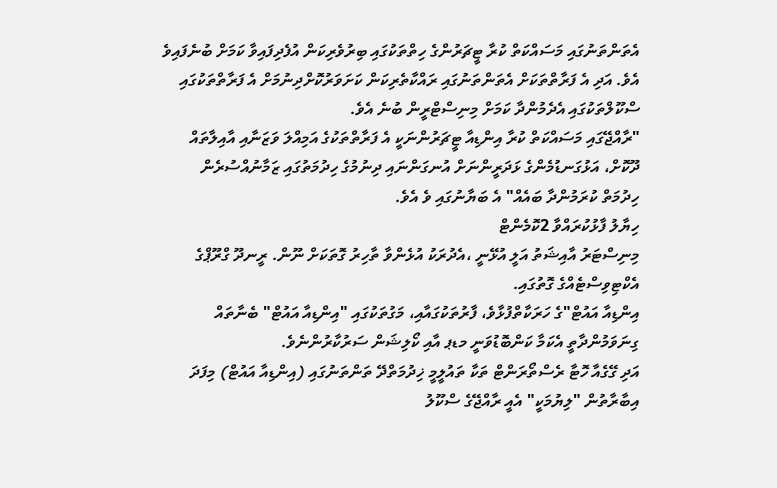އެތަންތަނުގައި މަސައްކަތް ކުރާ ޓީޗަރުންގެ ހިތްތަކުގައި ބިރުވެރިކަން އުފެދިފައިވާ ކަމަށް ބުނެފައިވެ އެވެ. އަދި އެ ފަރާތްތަކަށް އެތަންތަނުގައި ރައްކާތެރިކަން ކަށަވަރުކޮށްދިނުމަށް އެ ފަރާތްތަކުގައި ސްކޫލްތަކުގައި އެދެމުންދާ ކަމަށް މިނިސްޓްރީން ބުނެ އެވެ.
"ރާއްޖޭގައި މަސައްކަތް ކުރާ އިންޑިއާ ޓީޗަރުންނަކީ އެ ފަރާތްތަކުގެ އަމިއްލަ ވަޒަނާއި އާއިލާތައް ދޫކޮށް، އަޅުގަނޑުމެންގެ ޅަދަރީންނަށް އުނގަންނައި ދިނުމުގެ ހިދުމަތުގައި ޒަމާނުއްސުރެން ހިދުމަތް ކުރަމުންދާ ބައެއް" އެ ބަޔާނުގައި ވެ އެވެ.
ހިޔާލު ފާޅުކުރައްވާ 2ކޮމެންޓް
މިނިސްޓަރު އާއިޝަތު އަލީ އުޅޭނީ ،އެދުރަކު އުޅެންވާ ތާހިރު ގޮތަކަށް ނޫން. ރީނދޫ ގްރޫޕްގެ އެކްޓިވިސްޓެއްގެ ގޮތުގައި.
އިންޑިއާ އައުޓް"ގެ ހަރަކާތްފުޅާވެ، ފާރުތަކުގައާއި، މަގުތަކުގައި "އިންޑިއާ އައުޓް" ބެނާތައް ގިނަވަމުންދާތީ އެކަމާ ކަންބޮޑުވަނީ މޑޕ އާއި ކޯލިޝަން ސަރުކާރުންނެވެ.
އަދި ގޭގެއާ ހޮޓާ ރެސްތޯރަންޓް ތަކާ ތައުލީމީ ޚިދުމަތްދޭ ތަންތަނުގައި (އިންޑިއާ އައުޓް) މިފަދަ އިބާރާތުން "ލިޔުމަކީ" އެއީ ރާއްޖޭގެ ސްކޫލު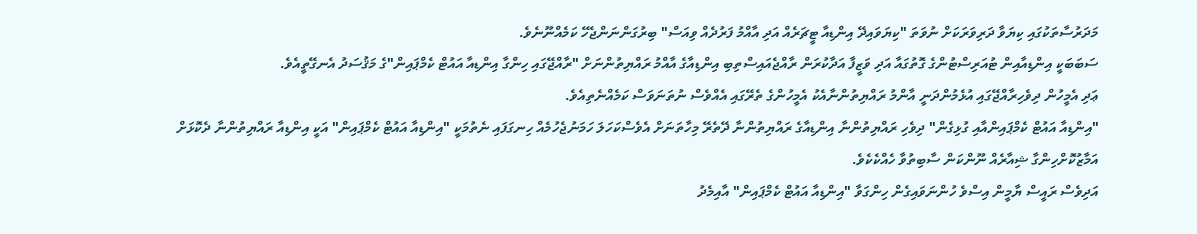މަދަރުސާތަކުގައި ކިޔަވާ ދަރިވަރަކަށް ނުވަތަ "ކިޔަވައިދޭ އިންޑިއާ ޓީޗަރެއް އަދި އާއްމު ފަރުދެއް ވިއަސް" ބިރުގަންނަންޖެހޭ ކަމެއްނޫނެވެ.
ސަބަބަކީ އިންޑިއާއިން ޓުއަރިސްޓުންގެ ގޮތުގައާ އަދި ވަޒީފާ އަދާކުރަން ރާއްޖެއައިސްތިބި އިންޑިއާގެ އާއްމު ރައްޔިތުންނަށް "ރާއްޖޭގައި ހިންގާ އިންޑިއާ އައުޓް ކެމްޕައިން"ގެ މަޤުސަދު އެނގޭތީއެވެ.
ޢަދި އެމީހުން ދިވެހިރާއްޖޭގައި އުޅެމުންދަނީ އާންމު ރައްޔިތުންނާއެކު އެމީހުންގެ ތެރޭގައި އެއްވެސް ނުތަނަވަސް ކަމެއްނެތިއެވެ.
"އިންޑިއާ އައުޓް ކެމްޕައިންއާއި ގުޅިގެން" ދިވެހި ރައްޔިތުންނާ އިންޑިއާގެ ރައްޔިތުންނާ ދޭތެރޭ މިހާތަނަށް އެވެސްކަހަލަ ހަމަނުޖެހުމެއް ހިނގަފައި ނެތުމަކީ "އިންޑިއާ އައުޓް ކެމްޕައިން" އަކީ އިންޑިއާ ރައްޔިތުންނާ ދެކޮޅަށް އަމާޒުކޮށްހިންގާ ޝިއާރެއް ނޫންކަން ސާބިތުވާ ހެއްކެކެވެ.
އަދިވެސް ރައީސް ޔާމީން އިސްވެ ހުންނަވައިގެން ހިންގަވާ "އިންޑިއާ އައުޓް ކެމްޕައިން" އާއިމެދު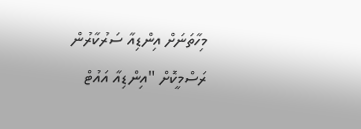މިހާތަނަށް އިންޑިއާ ސަރުކާރުން ރަސްމީކޮށް "އިންޑިއާ އައުޓް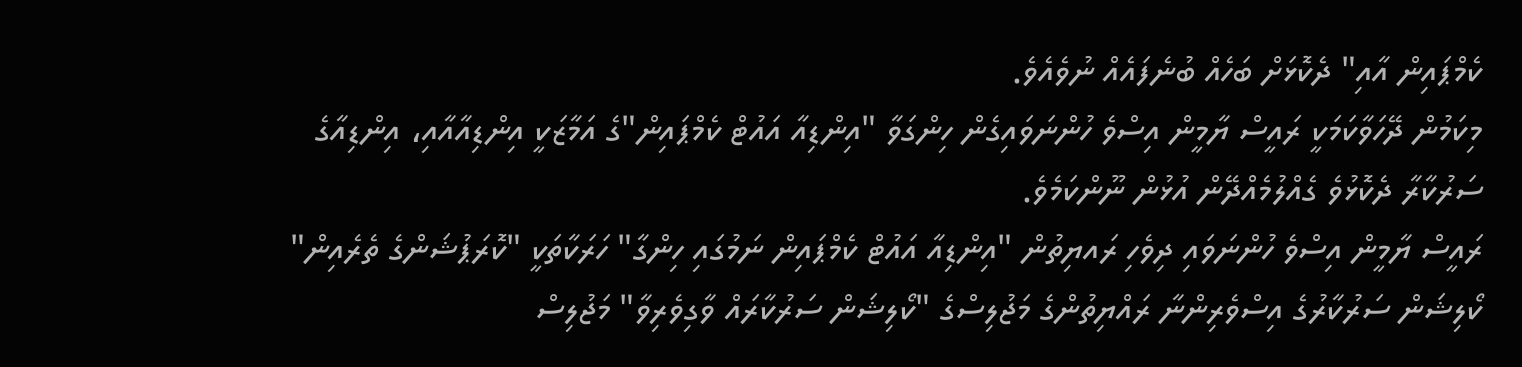ކެމްޕައިން އާއި" ދެކޮޅަށް ބަހެއް ބުނެފައެއް ނުވެއެވެ.
މިކަމުން ދޭހަވާކަމަކީ ރައީސް ޔާމީން އިސްވެ ހުންނަވައިގެން ހިންގަވާ "އިންޑިއާ އައުޓް ކެމްޕައިން"ގެ އަމާޒަކީ އިންޑިއާއާއި، އިންޑިއާގެ ސަރުކާރާ ދެކޮޅުވެ ގެއްލުމެއްދޭން އުޅުން ނޫންކަމެވެ.
ރައީސް ޔާމީން އިސްވެ ހުންނަވައި ދިވެހި ރައޔިތުން "އިންޑިއާ އައުޓް ކެމްޕައިން ނަމުގައި ހިންގާ" ހަރަކާތަކީ "ކޮރަޕުޝަންގެ ތެރެއިން" ކޯލިޝަން ސަރުކާރުގެ އިސްވެރިންނާ ރައްޔިތުންގެ މަޖުލިސްގެ "ކޯލިޝަން ސަރުކާރައް ވާގިވެރިވާ" މަޖުލިސް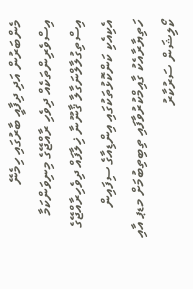މެންބަރުން އަދި ދިފާއީ ބާރުގައި ހިމެނޭ އިސްވެރިންތަކެއް ދިވެހި ރާއްޖޭގެ މިނިވަންކަމާ އިސްތިގުލާލްނަގާލާ ޤާނޫނާ ޚިލާފައް ދިވެހިރާއްޖޭގެ އެކިއެކި ކަންކޮޅުތަކުގައި އިންޑިއާގެ ސިފައިން ހަތިޔާރާއެކު ގާއިމްކުރުވާފައި ތިބިތިބުމަށް މޑޕ އާއި ކޯލިޝަން ސަރުކާރު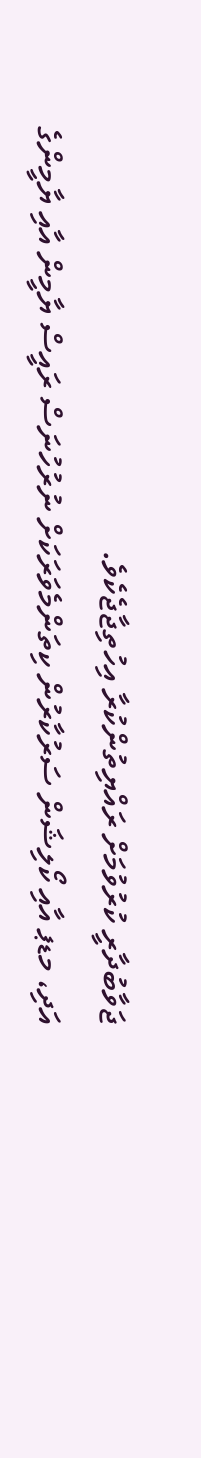ޖަވާބުދާރީ ކުރުވުމަށް ރައްޔިތުންކުރާ އިހުތިޖާޖެކެވެ.
އަދި، މޑޕ އާއި ކޯލިޝަން ސަރުކާރުން ކިތަންމެވަރަކަށް ނުރުހުނަސް ރައީސް ޔާމީން އާއި ޔާމީންގެ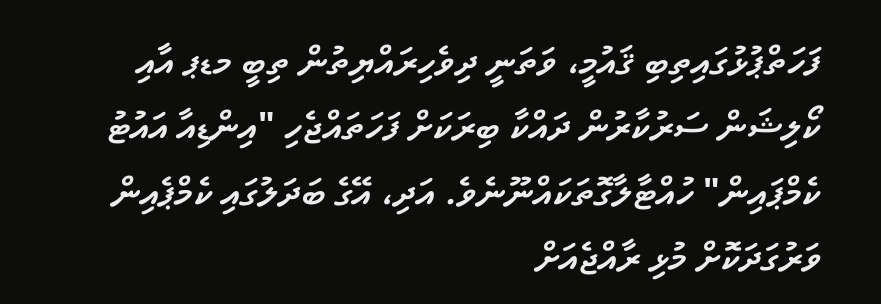ފަހަތްޕުޅުގައިތިބި ޤައުމީ، ވަތަނީ ދިވެހިރައްޔިތުން ތިބީ މޑޕ އާއި ކޯލިޝަން ސަރުކާރުން ދައްކާ ބިރަކަށް ފަހަތައްޖެހި "އިންޑިއާ އައުޓު ކެމްޕައިން" ހުއްޓާލާގޮތަކައްނޫނެވެ. އަދި، އޭގެ ބަދަލުގައި ކެމްޕެއިން ވަރުގަދަކޮށް މުޅި ރާއްޖެއަށް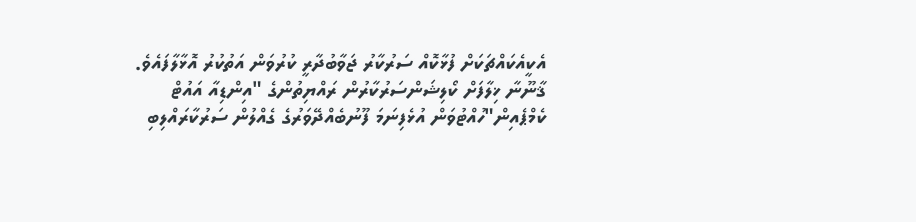އެކީއެކައްޗަކަށް ފުޅާކޮއް ސަރުކާރު ޖަވާބުދާރީ ކުރުވަން އަތުކުރު އޮޅާލާފައެވެ.
ޤާނޫނާ ޚިލާފަށް ކޯލިޝަންސަރުކާރުން ރައްޔިތުންގެ "އިންޑިއާ އައުޓް ކެމްޕެއިން"ހުއްޓުވަން އުޅެފިނަމަ ފޫނުބެއްދޭވަރުގެ ގެއްލުން ސަރުކާރައްލިބި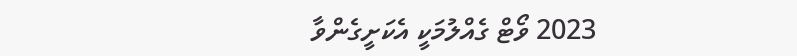2023 ވޯޓް ގެއްލުމަކީ އެކަށީގެންވާ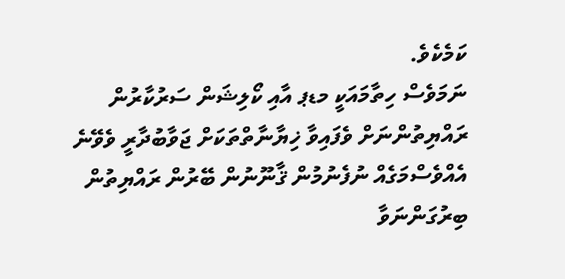ކަމެކެވެ.
ނަމަވެސް ހިތާމައަކީ މޑޕ އާއި ކޯލިޝަން ސަރުކާރުން ރައްޔިތުންނަށް ވެފައިވާ ޚިޔާނާތްތަކަށް ޖަވާބުދާރީ ވެވޭނެ އެއްވެސްމަގެއް ނުފެނުމުން ޤާނޫނުން ބޭރުން ރައްޔިތުން ބިރުގަންނަވާ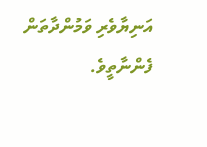އަނިޔާވެރި ވަމުންދާތަން ފެންނާތީވެ.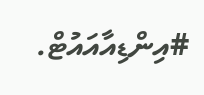#އިންޑިއާއައުޓް.